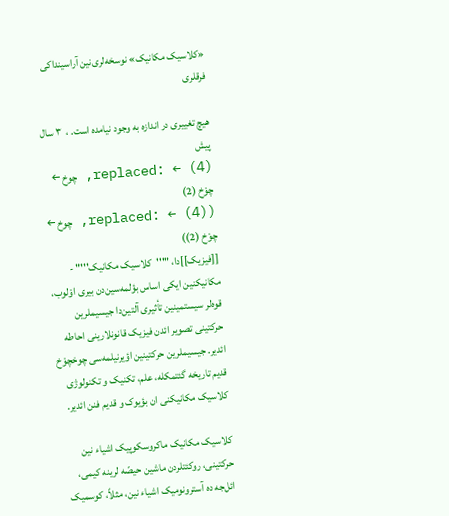«کلاسیک مکانیک» نوسخه‌لری‌نین آراسینداکی فرقلری

هیچ تغییری در اندازه به وجود نیامده‌ است. ،  ۳ سال پیش
replaced: ← (4), چوخ ← چوْخ (2)
(replaced: ← (4), چوخ ← چوْخ (2))
[[فیزیک]]دا، "'''کلاسیک مکانیک'''" - مکانیکنین ایکی اساس بؤلمه‌سین‌دن بیری اوْلوب، قوه‌لر سیستمینین تأثیری آلتین‌دا جیسیملرین حرکتینی تصویر ائد‌ن فیزیک قانونلارینی احاطه ائدیر. جیسیملرین حرکتینین اؤیرنیلمه‌سی چوخچوْخ قدیم تاریخه گئتمکله، علم، تکنیک و تکنولوژی کلاسیک مکانیکنی ان بؤیوک و قدیم فنن ائدیر.

کلاسیک مکانیک ماکروسکوپیک اشیاء نین حرکتینی، روکئتلردن ماشین حیصّه لرینه کیمی، ائل‌جه ده آسترونومیک اشیاء نین، مثلاً، کوسمیک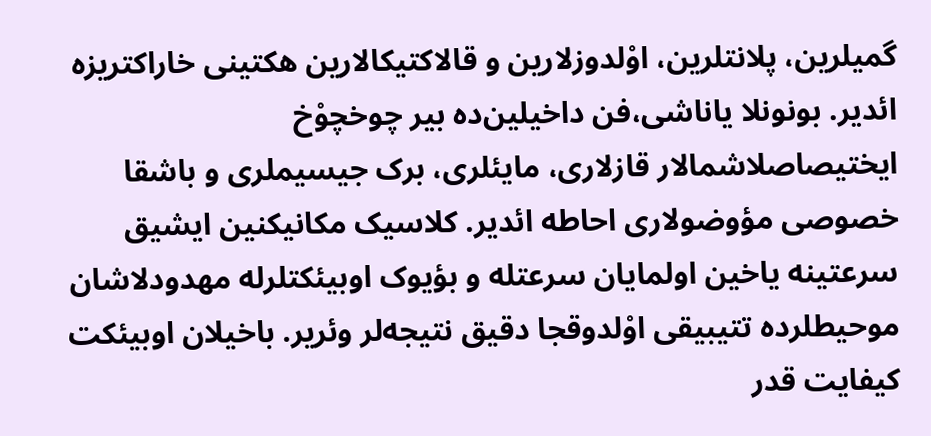گمیلرین، پلانتلرین، اوْلدوزلارین و قالاکتیکالارین هکتینی خاراکتریزه ائدیر. بونونلا یاناشی،فن داخیلین‌ده بیر چوخچوْخ ایختیصاصلاشمالار قازلاری، مایئلری، برک جیسیملری و باشقا خصوصی مؤوضولاری احاطه ائدیر. کلاسیک مکانیکنین ایشیق سرعتینه یاخین اولمایان سرعتله و بؤیوک اوبیئکتلرله مهدودلاشان موحیطلرده تتیبیقی اوْلدوقجا دقیق نتیجه‌لر وئریر. باخیلان اوبیئکت کیفایت قدر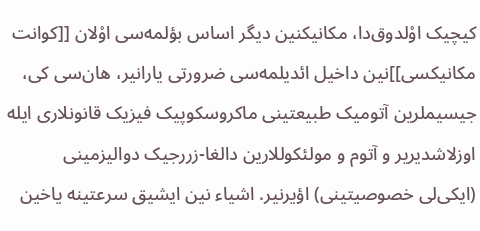کیچیک اوْلدوق‌دا، مکانیکنین دیگر اساس بؤلمه‌سی اوْلان [[کوانت مکانیکسی]]نین داخیل ائدیلمه‌سی ضرورتی یارانیر، هان‌سی کی، جیسیملرین آتومیک طبیعتینی ماکروسکوپیک فیزیک قانونلاری ایله اوزلاشدیریر و آتوم و مولئکوللارین دالغا-زررجیک دوالیزمینی (ایکی‌لی خصوصیتینی) اؤیرنیر. اشیاء نین ایشیق سرعتینه یاخین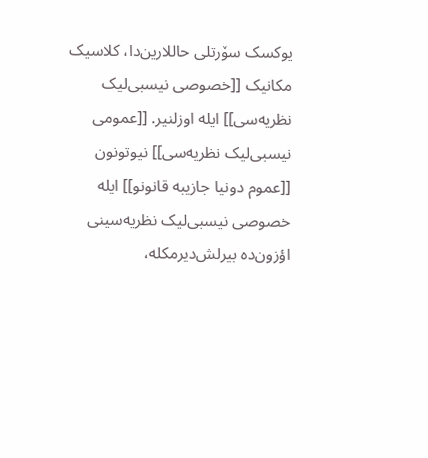یوکسک سۆرتلی حاللارین‌دا، کلاسیک مکانیک [[خصوصی نیسبی‌لیک نظریه‌سی]] ایله اوزلنیر. [[عمومی نیسبی‌لیک نظریه‌سی]] نیوتونون [[عموم دونیا جازیبه قانونو]] ایله خصوصی نیسبی‌لیک نظریه‌سینی اؤزون‌ده بیرلش‌دیرمکله،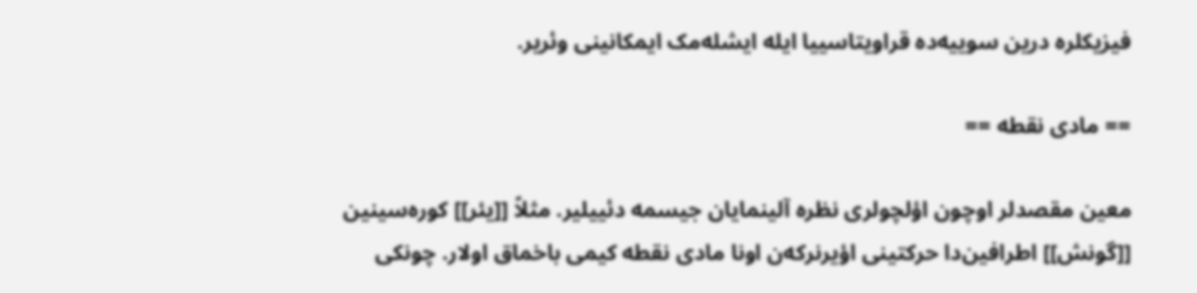فیزیکلره درین سوییه‌ده قراویتاسییا ایله ایشله‌مک ایمکانینی وئریر.

== مادی نقطه ==

معین مقصدلر اوچون اؤلچولری نظره آلینمایان جیسمه دئییلیر. مثلاً [[یئر]] کوره‌سینین [[گونش]] اطرافین‌دا حرکتینی اؤیرنرکه‌ن اونا مادی نقطه کیمی باخماق اولار. چونکی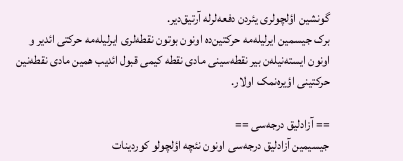گونشین اؤلچولری یئردن دفعه‌لرله آرتیق‌دیر.
برک جیسمین ایر‌لیله‌مه حرکتین‌ده اونون بوتون نقطه‌لری ایر‌لیله‌مه حرکتی ائدیر و اونون ایسته‌نیله‌ن بیر نقطه‌سینی مادی نقطه کیمی قبول ائدیب همین مادی نقطه‌نین حرکتینی اؤیره‌نمک اولار.

== آزادلیق درجه‌سی ==
جیسیمین آزادلیق درجه‌سی اونون نئچه اؤلچولو کوردینات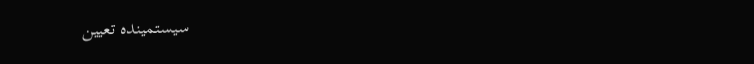سیستمینده تعیین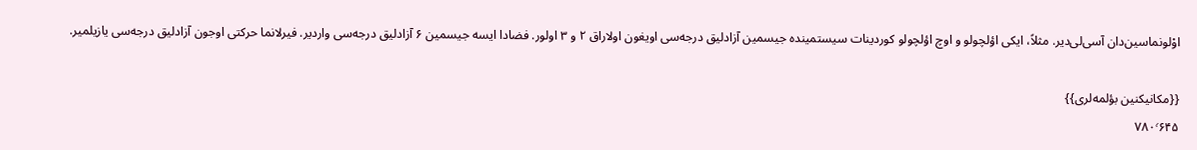اوْلونماسین‌دان آسی‌لی‌دیر. مثلاً، ایکی اؤلچولو و اوچ اؤلچولو کوردینات سیستمینده جیسمین آزادلیق درجه‌سی اویغون اولاراق ۲ و ۳ اولور. فضادا ایسه جیسمین ۶ آزادلیق درجه‌سی واردیر. فیرلانما حرکتی اوجون آزادلیق درجه‌سی یازیلمیر.

{{مکانیکنین بؤلمه‌لری}}
۷۸۰٬۶۴۵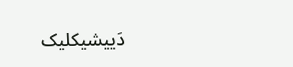دَییشیکلیک